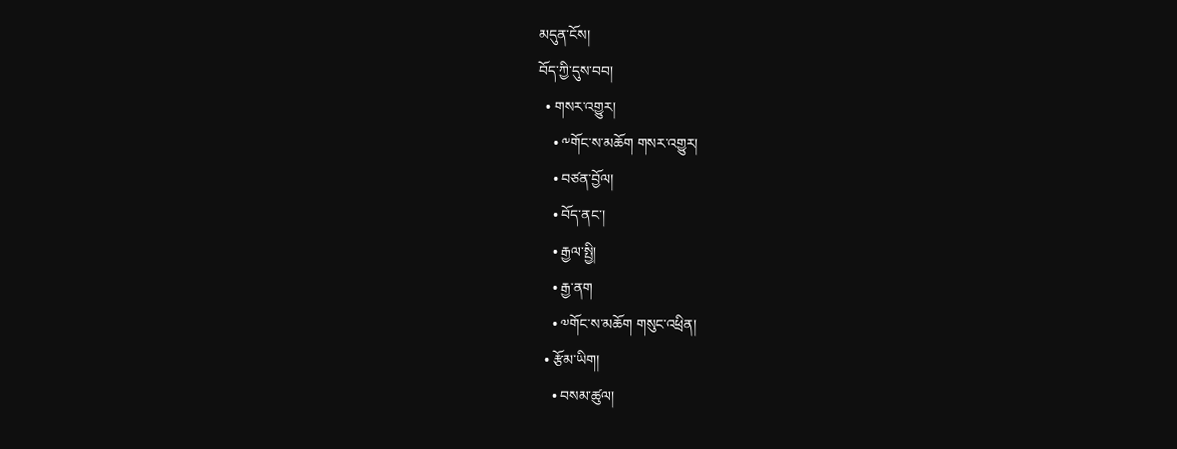མདུན་ངོས།
བོད་ཀྱི་དུས་བབ།
  • གསར་འགྱུར།
    • ༸གོང་ས་མཆོག གསར་འགྱུར།
    • བཙན་བྱོལ།
    • བོད་ནང་།
    • རྒྱལ་སྤྱི།
    • རྒྱ་ནག
    • ༧གོང་ས་མཆོག གསུང་འཕྲིན།
  • རྩོམ་ཡིག།
    • བསམ་ཚུལ།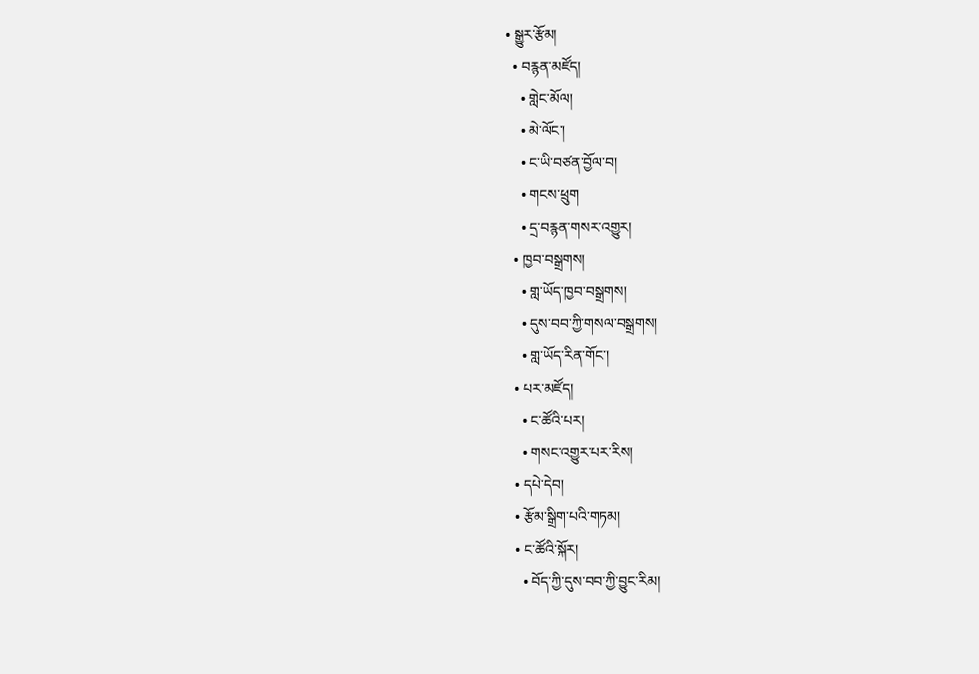• སྒྱུར་རྩོམ།
  • བརྙན་མཛོད།
    • གླེང་མོལ།
    • མེ་ལོང་།
    • ང་ཡི་བཙན་བྱོལ་བ།
    • གངས་ཕྲུག
    • དྲ་བརྙན་གསར་འགྱུར།
  • ཁྱབ་བསྒྲགས།
    • གླ་ཡོད་ཁྱབ་བསྒྲགས།
    • དུས་བབ་ཀྱི་གསལ་བསྒྲགས།
    • གླ་ཡོད་རིན་གོང་།
  • པར་མཛོད།
    • ང་ཚོའི་པར།
    • གསང་འགྱུར་པར་རིས།
  • དཔེ་དེབ།
  • རྩོམ་སྒྲིག་པའི་གཏམ།
  • ང་ཚོའི་སྐོར།
    • བོད་ཀྱི་དུས་བབ་ཀྱི་བྱུང་རིམ།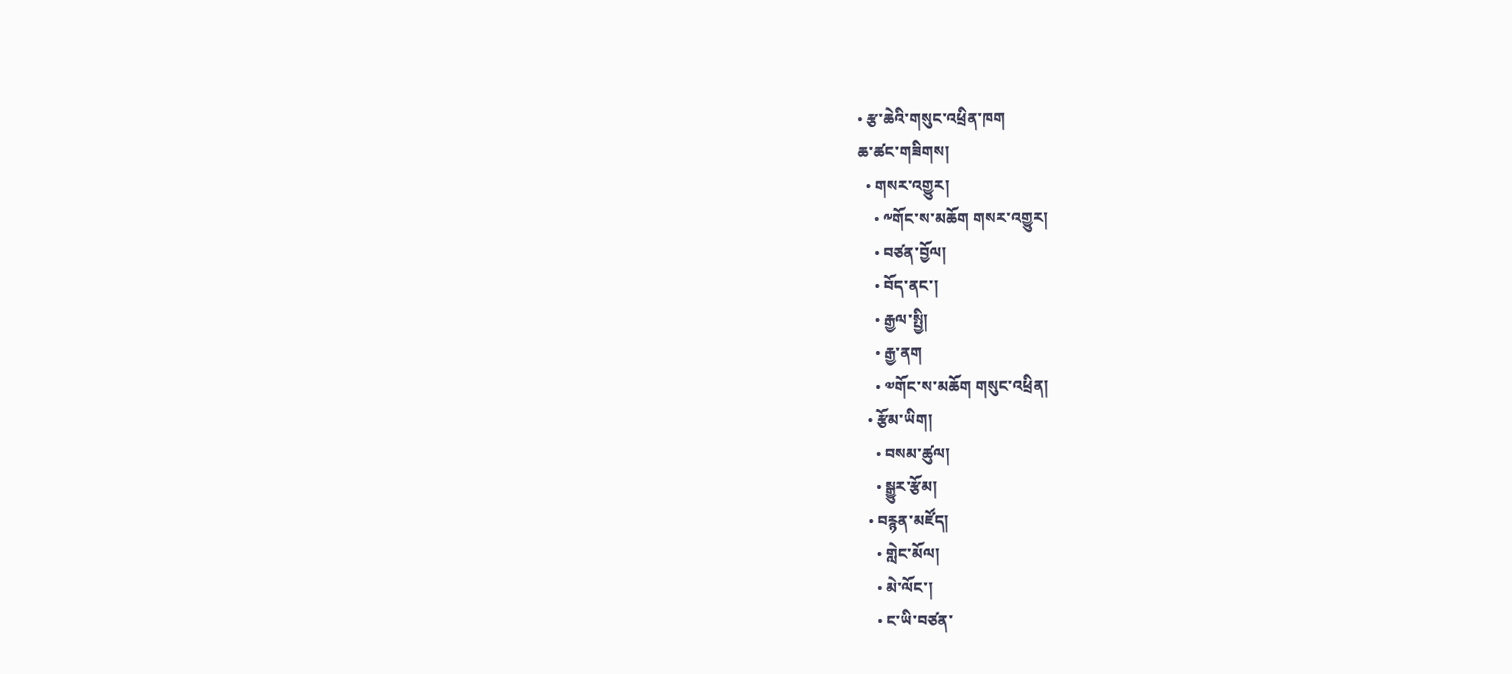• རྩ་ཆེའི་གསུང་འཕྲིན་ཁག
ཆ་ཚང་གཟིགས།
  • གསར་འགྱུར།
    • ༸གོང་ས་མཆོག གསར་འགྱུར།
    • བཙན་བྱོལ།
    • བོད་ནང་།
    • རྒྱལ་སྤྱི།
    • རྒྱ་ནག
    • ༧གོང་ས་མཆོག གསུང་འཕྲིན།
  • རྩོམ་ཡིག།
    • བསམ་ཚུལ།
    • སྒྱུར་རྩོམ།
  • བརྙན་མཛོད།
    • གླེང་མོལ།
    • མེ་ལོང་།
    • ང་ཡི་བཙན་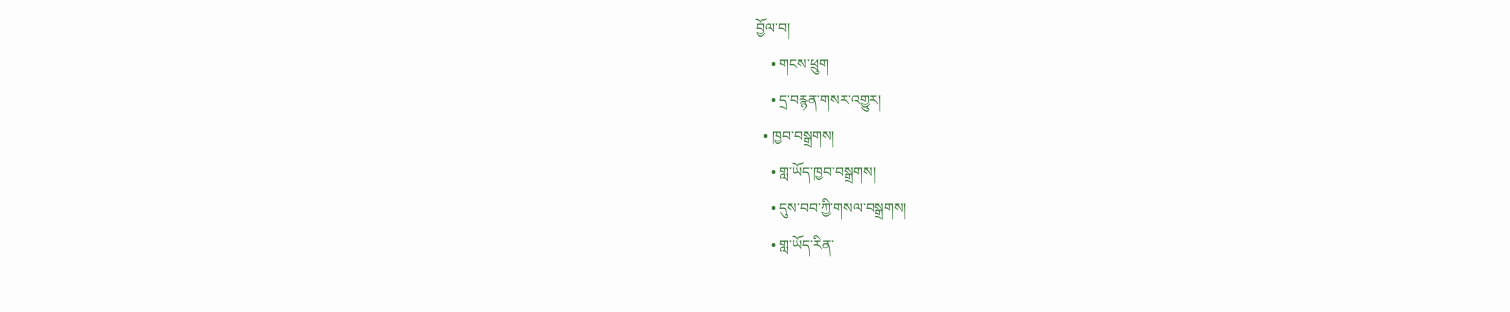བྱོལ་བ།
    • གངས་ཕྲུག
    • དྲ་བརྙན་གསར་འགྱུར།
  • ཁྱབ་བསྒྲགས།
    • གླ་ཡོད་ཁྱབ་བསྒྲགས།
    • དུས་བབ་ཀྱི་གསལ་བསྒྲགས།
    • གླ་ཡོད་རིན་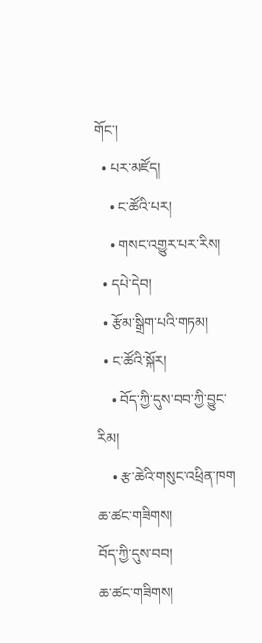གོང་།
  • པར་མཛོད།
    • ང་ཚོའི་པར།
    • གསང་འགྱུར་པར་རིས།
  • དཔེ་དེབ།
  • རྩོམ་སྒྲིག་པའི་གཏམ།
  • ང་ཚོའི་སྐོར།
    • བོད་ཀྱི་དུས་བབ་ཀྱི་བྱུང་རིམ།
    • རྩ་ཆེའི་གསུང་འཕྲིན་ཁག
ཆ་ཚང་གཟིགས།
བོད་ཀྱི་དུས་བབ།
ཆ་ཚང་གཟིགས།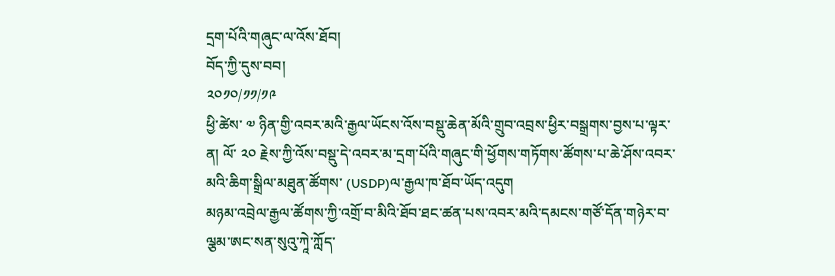དྲག་པོའི་གཞུང་ལ་འོས་ཐོབ།
བོད་ཀྱི་དུས་བབ།
༢༠༡༠/༡༡/༡༩
ཕྱི་ཚེས་ ༧ ཉིན་གྱི་འབར་མའི་རྒྱལ་ཡོངས་འོས་བསྡུ་ཆེན་མོའི་གྲུབ་འབྲས་ཕྱིར་བསྒྲགས་བྱས་པ་ལྟར་ན། ལོ་ ༢༠ རྗེས་ཀྱི་འོས་བསྡུ་དེ་འབར་མ་དྲག་པོའི་གཞུང་གི་ཕྱོགས་གཏོགས་ཚོགས་པ་ཆེ་ཤོས་འབར་མའི་ཆིག་སྒྲིལ་མཐུན་ཚོགས་ (USDP)ལ་རྒྱལ་ཁ་ཐོབ་ཡོད་འདུག
མཉམ་འབྲེལ་རྒྱལ་ཚོགས་ཀྱི་འགྲོ་བ་མིའི་ཐོབ་ཐང་ཚན་པས་འབར་མའི་དམངས་གཙོ་དོན་གཉེར་བ་ལྕམ་ཨང་སན་སུའུ་ཀཱེ་ཀློད་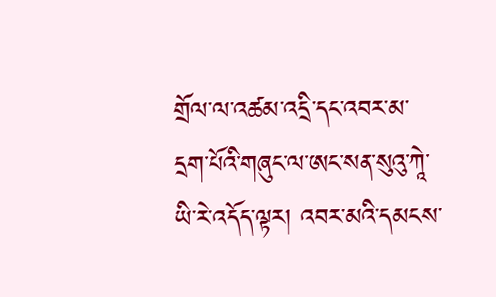གྲོལ་ལ་འཚམ་འདྲི་དང་འབར་མ་དྲག་པོའི་གཞུང་ལ་ཨང་སན་སུའུ་ཀཱེ་ཡི་རེ་འདོད་ལྟར། འབར་མའི་དམངས་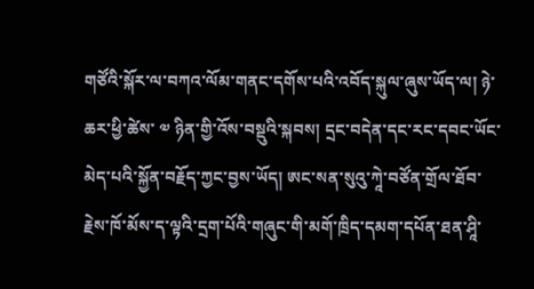གཙོའི་སྐོར་ལ་བཀའ་ལོམ་གནང་དགོས་པའི་འབོད་སྐུལ་ཞུས་ཡོད་ལ། ཉེ་ཆར་ཕྱི་ཚེས་ ༧ ཉིན་གྱི་འོས་བསྡུའི་སྐབས། དྲང་བདེན་དང་རང་དབང་ཡོང་མེད་པའི་སྐྱོན་བརྗོད་ཀྱང་བྱས་ཡོད། ཨང་སན་སུའུ་ཀཱེ་བཙོན་གྲོལ་ཐོབ་རྗེས་ཁོ་མོས་ད་ལྟའི་དྲག་པོའི་གཞུང་གི་མགོ་ཁྲིད་དམག་དཔོན་ཐན་ཤཱི་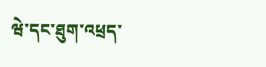ཝེ་དང་ཐུག་འཕྲད་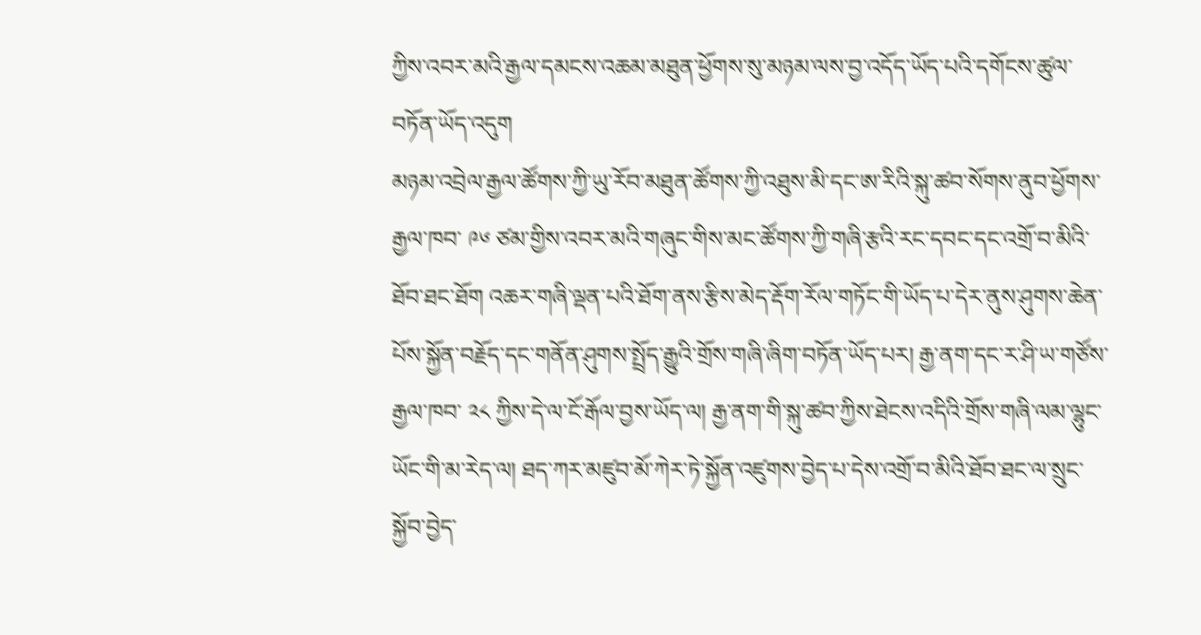ཀྱིས་འབར་མའི་རྒྱལ་དམངས་འཆམ་མཐུན་ཕྱོགས་སུ་མཉམ་ལས་བྱ་འདོད་ཡོད་པའི་དགོངས་ཚུལ་བཏོན་ཡོད་འདུག
མཉམ་འབྲེལ་རྒྱལ་ཚོགས་ཀྱི་ཡུ་རོབ་མཐུན་ཚོགས་ཀྱི་འཐུས་མི་དང་ཨ་རིའི་སྐུ་ཚབ་སོགས་ནུབ་ཕྱོགས་རྒྱལ་ཁབ་ ༩༦ ཙམ་གྱིས་འབར་མའི་གཞུང་གིས་མང་ཚོགས་ཀྱི་གཞི་རྩའི་རང་དབང་དང་འགྲོ་བ་མིའི་ཐོབ་ཐང་ཐོག འཆར་གཞི་ལྡན་པའི་ཐོག་ནས་རྩིས་མེད་རྡོག་རོལ་གཏོང་གི་ཡོད་པ་དེར་ནུས་ཤུགས་ཆེན་པོས་སྐྱོན་བརྗོད་དང་གནོན་ཤུགས་སྤྲོད་རྒྱུའི་གྲོས་གཞི་ཞིག་བཏོན་ཡོད་པར། རྒྱ་ནག་དང་ར་ཤི་ཡ་གཙོས་རྒྱལ་ཁབ་ ༢༨ ཀྱིས་དེ་ལ་ངོ་རྒོལ་བྱས་ཡོད་ལ། རྒྱ་ནག་གི་སྐུ་ཚབ་ཀྱིས་ཐེངས་འདིའི་གྲོས་གཞི་ལམ་ལྷུང་ཡོང་གི་མ་རེད་ལ། ཐད་ཀར་མཛུབ་མོ་ཀེར་ཏེ་སྐྱོན་འཛུགས་བྱེད་པ་དེས་འགྲོ་བ་མིའི་ཐོབ་ཐང་ལ་སྲུང་སྐྱོབ་བྱེད་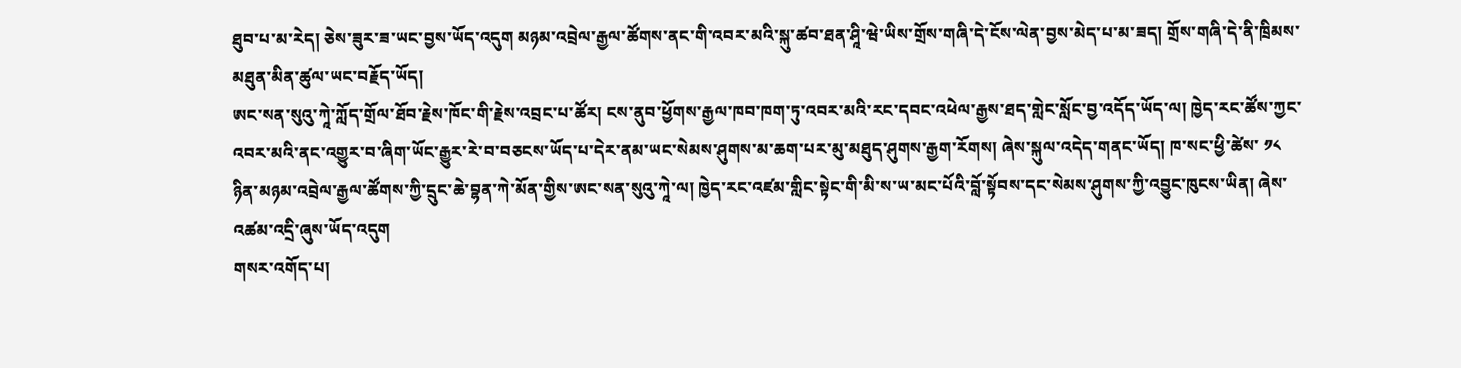ཐུབ་པ་མ་རེད། ཅེས་ཟུར་ཟ་ཡང་བྱས་ཡོད་འདུག མཉམ་འབྲེལ་རྒྱལ་ཚོགས་ནང་གི་འབར་མའི་སྐུ་ཚབ་ཐན་ཤཱི་ཝེ་ཡིས་གྲོས་གཞི་དེ་ངོས་ལེན་བྱས་མེད་པ་མ་ཟད། གྲོས་གཞི་དེ་ནི་ཁྲིམས་མཐུན་མིན་ཚུལ་ཡང་བརྗོད་ཡོད།
ཨང་སན་སུའུ་ཀཱེ་ཀློད་གྲོལ་ཐོབ་རྗེས་ཁོང་གི་རྗེས་འབྲང་པ་ཚོར། ངས་ནུབ་ཕྱོགས་རྒྱལ་ཁབ་ཁག་ཏུ་འབར་མའི་རང་དབང་འཕེལ་རྒྱས་ཐད་གླེང་སློང་བྱ་འདོད་ཡོད་ལ། ཁྱེད་རང་ཚོས་ཀྱང་འབར་མའི་ནང་འགྱུར་བ་ཞིག་ཡོང་རྒྱུར་རེ་བ་བཅངས་ཡོད་པ་དེར་ནམ་ཡང་སེམས་ཤུགས་མ་ཆག་པར་མུ་མཐུད་ཤུགས་རྒྱག་རོགས། ཞེས་སྐུལ་འདེད་གནང་ཡོད། ཁ་སང་ཕྱི་ཚེས་ ༡༨ ཉིན་མཉམ་འབྲེལ་རྒྱལ་ཚོགས་ཀྱི་དྲུང་ཆེ་བྷན་ཀེ་མོན་གྱིས་ཨང་སན་སུའུ་ཀཱེ་ལ། ཁྱེད་རང་འཛམ་གླིང་སྟེང་གི་མི་ས་ཡ་མང་པོའི་བློ་སྟོབས་དང་སེམས་ཤུགས་ཀྱི་འབྱུང་ཁུངས་ཡིན། ཞེས་འཚམ་འདྲི་ཞུས་ཡོད་འདུག
གསར་འགོད་པ།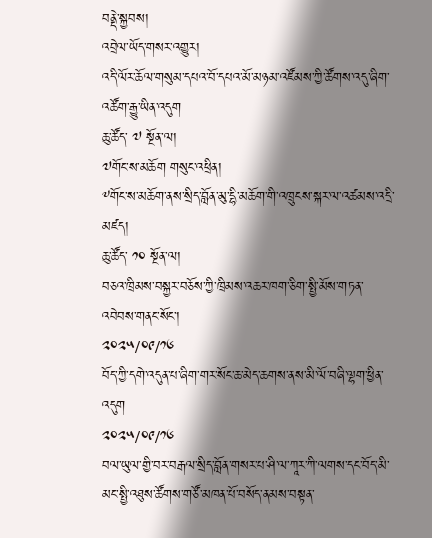བནྡེ་སྐྱབས།
འབྲེལ་ཡོད་གསར་འགྱུར།
འདི་ལོར་ཆོལ་གསུམ་དཔའ་བོ་དཔའ་མོ་མཉམ་འཛོམས་ཀྱི་ཚོགས་འདུ་ཞིག་འཚོག་རྒྱུ་ཡིན་འདུག
ཆུ་ཚོད་ ༧ སྔོན་ལ།
༧གོང་ས་མཆོག གསུང་འཕྲིན།
༸གོང་ས་མཆོག་ནས་སྲིད་བློན་མུ་དྷི་མཆོག་གི་འཁྲུངས་སྐར་ལ་འཚམས་འདྲི་མཛད།
ཆུ་ཚོད་ ༡༠ སྔོན་ལ།
བཅའ་ཁྲིམས་བསྐྱར་བཅོས་ཀྱི་ཁྲིམས་འཆར་ཁག་ཅིག་སྤྱི་མོས་གཏན་འབེབས་གནང་སོང་།
༢༠༢༥/༠༩/༡༦
བོད་ཀྱི་དགེ་འདུན་པ་ཞིག་གར་སོང་ཆ་མེད་ཆགས་ནས་མི་ལོ་བཞི་ལྷག་ཕྱིན་འདུག
༢༠༢༥/༠༩/༡༦
བལ་ཡུལ་གྱི་བར་བརྒལ་སྲིད་བློན་གསར་པ་ཤི་ལ་ཀཱར་ཀི་ལགས་དང་བོད་མི་མང་སྤྱི་འཐུས་ཚོགས་གཙོ་མཁན་པོ་བསོད་ནམས་བསྟན་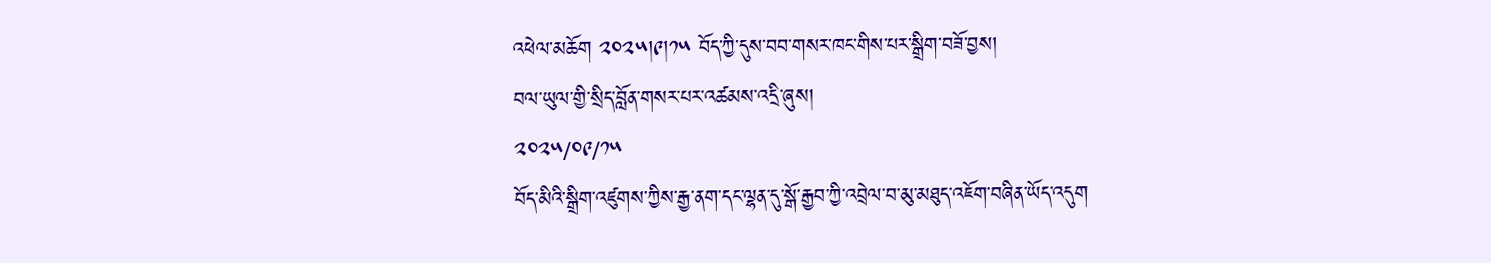འཕེལ་མཆོག ༢༠༢༥།༩།༡༥ བོད་ཀྱི་དུས་བབ་གསར་ཁང་གིས་པར་སྒྲིག་བཟོ་བྱས།
བལ་ཡུལ་གྱི་སྲིད་བློན་གསར་པར་འཚམས་འདྲི་ཞུས།
༢༠༢༥/༠༩/༡༥
བོད་མིའི་སྒྲིག་འཛུགས་ཀྱིས་རྒྱ་ནག་དང་ལྷན་དུ་སྒོ་རྒྱབ་ཀྱི་འབྲེལ་བ་མུ་མཐུད་འཇོག་བཞིན་ཡོད་འདུག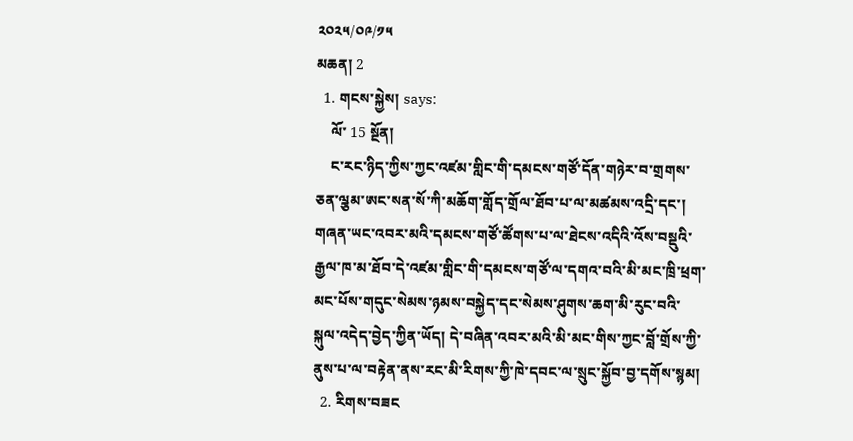༢༠༢༥/༠༩/༡༥
མཆན། 2
  1. གངས་སྐྱེས། says:
    ལོ་ 15 སྔོན།
    ང་རང་ཉིད་ཀྱིས་ཀྱང་འཛམ་གླིང་གི་དམངས་གཙོ་དོན་གཉེར་བ་གྲགས་ཅན་ལྕམ་ཨང་སན་སོ་ཀི་མཆོག་གློད་གྲོལ་ཐོབ་པ་ལ་མཚམས་འདྲི་དང་། གཞན་ཡང་འབར་མའི་དམངས་གཙོ་ཚོགས་པ་ལ་ཐེངས་འདིའི་འོས་བསྡུའི་རྒྱལ་ཁ་མ་ཐོབ་དེ་འཛམ་གླིང་གི་དམངས་གཙོ་ལ་དགའ་བའི་མི་མང་ཁྲི་ཕྲག་མང་པོས་གདུང་སེམས་ཉམས་བསྐྱེད་དང་སེམས་ཤུགས་ཆག་མི་རུང་བའི་སྐུལ་འདེད་བྱེད་ཀྱིན་ཡོད། དེ་བཞིན་འབར་མའི་མི་མང་གིས་ཀྱང་བློ་གྲོས་ཀྱི་ནུས་པ་ལ་བརྟེན་ནས་རང་མི་རིགས་ཀྱི་ཁེ་དབང་ལ་སྲུང་སྐྱོབ་བྱ་དགོས་སྙམ།
  2. རིགས་བཟང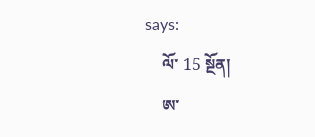says:
    ལོ་ 15 སྔོན།
    ཨ་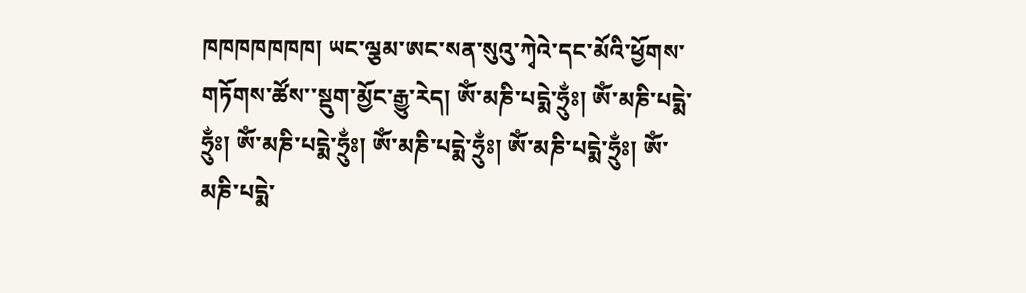ཁཁཁཁཁཁཁ། ཡང་ལྕམ་ཨང་སན་སུའུ་ཀྭེའེ་དང་མོའི་ཕྱོགས་གཏོགས་ཚོས་་སྡུག་མྱོང་རྒྱུ་རེད། ཨོཾ་མཎི་པདྨེ་ཧྲུྂཿ། ཨོཾ་མཎི་པདྨེ་ཧྲུྂཿ། ཨོཾ་མཎི་པདྨེ་ཧྲུྂཿ། ཨོཾ་མཎི་པདྨེ་ཧྲུྂཿ། ཨོཾ་མཎི་པདྨེ་ཧྲུྂཿ། ཨོཾ་མཎི་པདྨེ་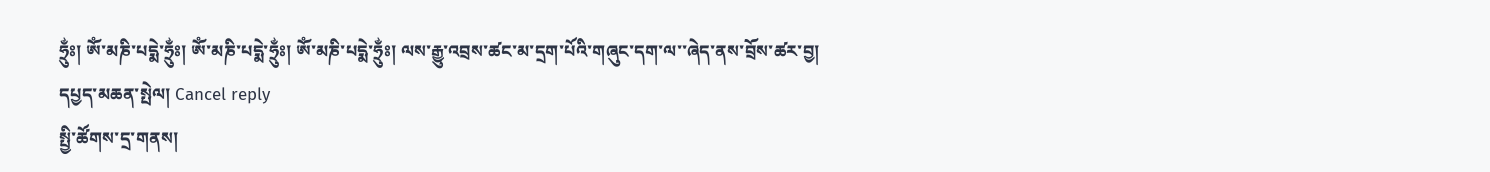ཧྲུྂཿ། ཨོཾ་མཎི་པདྨེ་ཧྲུྂཿ། ཨོཾ་མཎི་པདྨེ་ཧྲུྂཿ། ཨོཾ་མཎི་པདྨེ་ཧྲུྂཿ། ལས་རྒྱུ་འབྲས་ཚང་མ་དྲག་པོའི་གཞུང་དག་ལ་་ཞེད་ནས་བྲོས་ཚར་བྱ།
དཔྱད་མཆན་སྤེལ། Cancel reply
སྤྱི་ཚོགས་དྲ་གནས།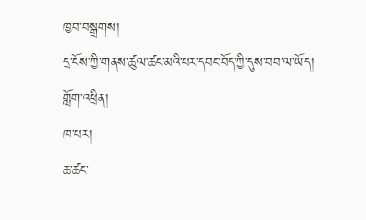ཁྱབ་བསྒྲགས།
དྲ་ངོས་ཀྱི་གནས་ཚུལ་ཚང་མའི་པར་དབང་བོད་ཀྱི་དུས་བབ་ལ་ཡོད།
གློག་འཕྲིན།
ཁ་པར།
ཆ་ཚང་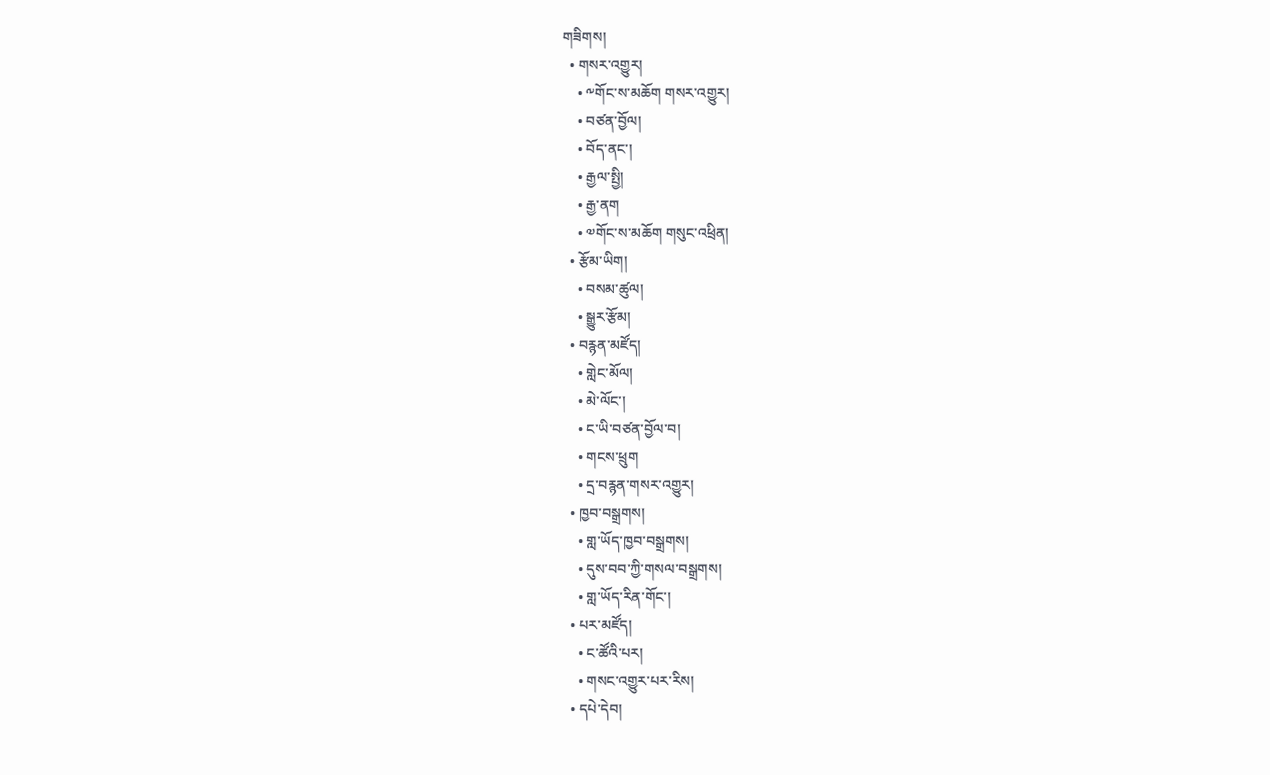གཟིགས།
  • གསར་འགྱུར།
    • ༸གོང་ས་མཆོག གསར་འགྱུར།
    • བཙན་བྱོལ།
    • བོད་ནང་།
    • རྒྱལ་སྤྱི།
    • རྒྱ་ནག
    • ༧གོང་ས་མཆོག གསུང་འཕྲིན།
  • རྩོམ་ཡིག།
    • བསམ་ཚུལ།
    • སྒྱུར་རྩོམ།
  • བརྙན་མཛོད།
    • གླེང་མོལ།
    • མེ་ལོང་།
    • ང་ཡི་བཙན་བྱོལ་བ།
    • གངས་ཕྲུག
    • དྲ་བརྙན་གསར་འགྱུར།
  • ཁྱབ་བསྒྲགས།
    • གླ་ཡོད་ཁྱབ་བསྒྲགས།
    • དུས་བབ་ཀྱི་གསལ་བསྒྲགས།
    • གླ་ཡོད་རིན་གོང་།
  • པར་མཛོད།
    • ང་ཚོའི་པར།
    • གསང་འགྱུར་པར་རིས།
  • དཔེ་དེབ།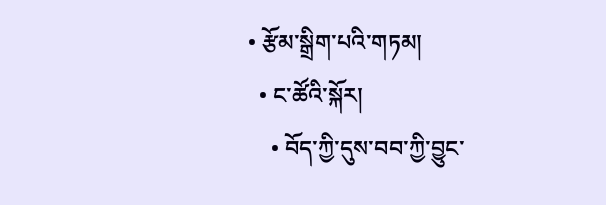• རྩོམ་སྒྲིག་པའི་གཏམ།
  • ང་ཚོའི་སྐོར།
    • བོད་ཀྱི་དུས་བབ་ཀྱི་བྱུང་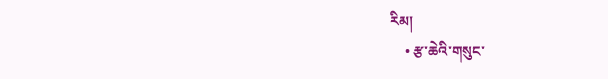རིམ།
    • རྩ་ཆེའི་གསུང་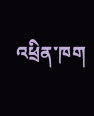འཕྲིན་ཁག